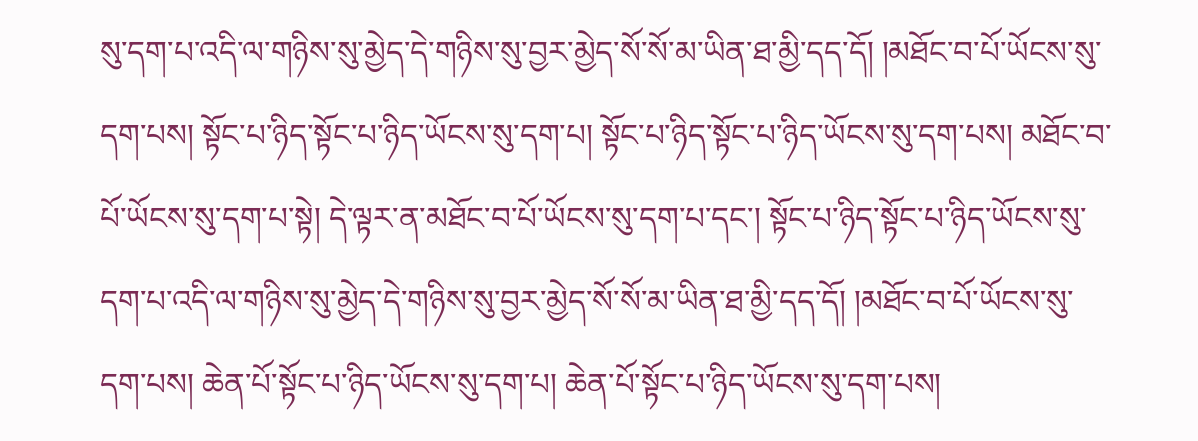སུ་དག་པ་འདི་ལ་གཉིས་སུ་མྱེད་དེ་གཉིས་སུ་བྱར་མྱེད་སོ་སོ་མ་ཡིན་ཐ་མྱི་དད་དོ། །མཐོང་བ་པོ་ཡོངས་སུ་དག་པས། སྟོང་པ་ཉིད་སྟོང་པ་ཉིད་ཡོངས་སུ་དག་པ། སྟོང་པ་ཉིད་སྟོང་པ་ཉིད་ཡོངས་སུ་དག་པས། མཐོང་བ་པོ་ཡོངས་སུ་དག་པ་སྟེ། དེ་ལྟར་ན་མཐོང་བ་པོ་ཡོངས་སུ་དག་པ་དང་། སྟོང་པ་ཉིད་སྟོང་པ་ཉིད་ཡོངས་སུ་དག་པ་འདི་ལ་གཉིས་སུ་མྱེད་དེ་གཉིས་སུ་བྱར་མྱེད་སོ་སོ་མ་ཡིན་ཐ་མྱི་དད་དོ། །མཐོང་བ་པོ་ཡོངས་སུ་དག་པས། ཆེན་པོ་སྟོང་པ་ཉིད་ཡོངས་སུ་དག་པ། ཆེན་པོ་སྟོང་པ་ཉིད་ཡོངས་སུ་དག་པས།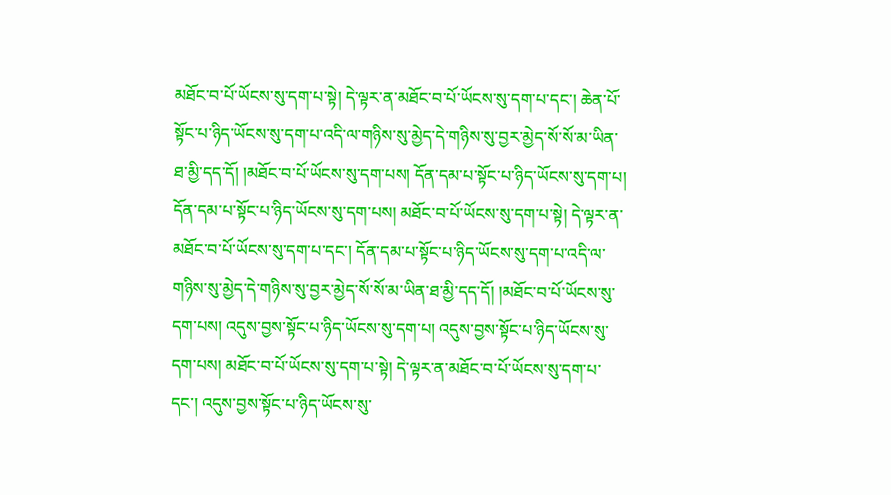མཐོང་བ་པོ་ཡོངས་སུ་དག་པ་སྟེ། དེ་ལྟར་ན་མཐོང་བ་པོ་ཡོངས་སུ་དག་པ་དང་། ཆེན་པོ་སྟོང་པ་ཉིད་ཡོངས་སུ་དག་པ་འདི་ལ་གཉིས་སུ་མྱེད་དེ་གཉིས་སུ་བྱར་མྱེད་སོ་སོ་མ་ཡིན་ཐ་མྱི་དད་དོ། །མཐོང་བ་པོ་ཡོངས་སུ་དག་པས། དོན་དམ་པ་སྟོང་པ་ཉིད་ཡོངས་སུ་དག་པ། དོན་དམ་པ་སྟོང་པ་ཉིད་ཡོངས་སུ་དག་པས། མཐོང་བ་པོ་ཡོངས་སུ་དག་པ་སྟེ། དེ་ལྟར་ན་མཐོང་བ་པོ་ཡོངས་སུ་དག་པ་དང་། དོན་དམ་པ་སྟོང་པ་ཉིད་ཡོངས་སུ་དག་པ་འདི་ལ་གཉིས་སུ་མྱེད་དེ་གཉིས་སུ་བྱར་མྱེད་སོ་སོ་མ་ཡིན་ཐ་མྱི་དད་དོ། །མཐོང་བ་པོ་ཡོངས་སུ་དག་པས། འདུས་བྱས་སྟོང་པ་ཉིད་ཡོངས་སུ་དག་པ། འདུས་བྱས་སྟོང་པ་ཉིད་ཡོངས་སུ་དག་པས། མཐོང་བ་པོ་ཡོངས་སུ་དག་པ་སྟེ། དེ་ལྟར་ན་མཐོང་བ་པོ་ཡོངས་སུ་དག་པ་དང་། འདུས་བྱས་སྟོང་པ་ཉིད་ཡོངས་སུ་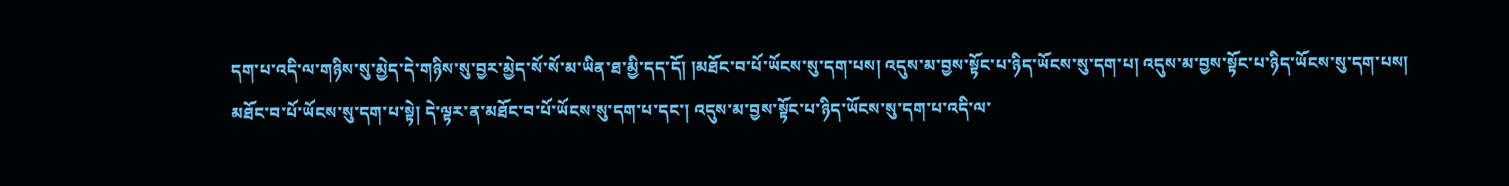དག་པ་འདི་ལ་གཉིས་སུ་མྱེད་དེ་གཉིས་སུ་བྱར་མྱེད་སོ་སོ་མ་ཡིན་ཐ་མྱི་དད་དོ། །མཐོང་བ་པོ་ཡོངས་སུ་དག་པས། འདུས་མ་བྱས་སྟོང་པ་ཉིད་ཡོངས་སུ་དག་པ། འདུས་མ་བྱས་སྟོང་པ་ཉིད་ཡོངས་སུ་དག་པས། མཐོང་བ་པོ་ཡོངས་སུ་དག་པ་སྟེ། དེ་ལྟར་ན་མཐོང་བ་པོ་ཡོངས་སུ་དག་པ་དང་། འདུས་མ་བྱས་སྟོང་པ་ཉིད་ཡོངས་སུ་དག་པ་འདི་ལ་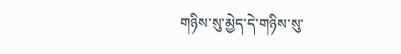གཉིས་སུ་མྱེད་དེ་གཉིས་སུ་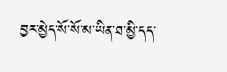བྱར་མྱེད་སོ་སོ་མ་ཡིན་ཐ་མྱི་དད་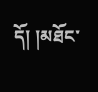དོ། །མཐོང་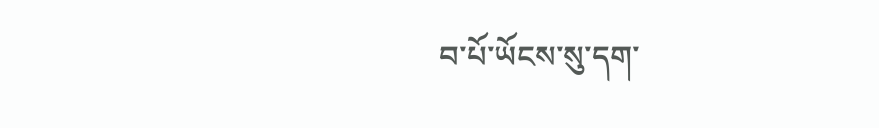བ་པོ་ཡོངས་སུ་དག་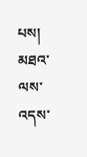པས། མཐའ་ལས་འདས་